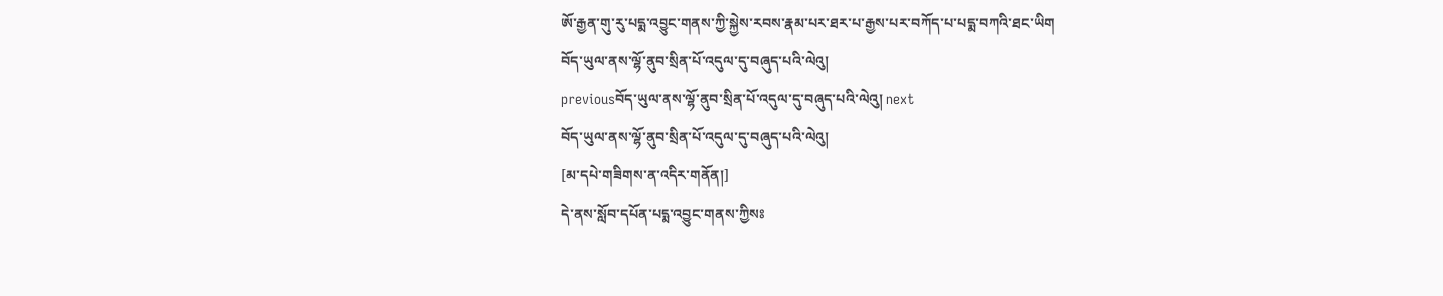ཨོ་རྒྱན་གུ་རུ་པདྨ་འབྱུང་གནས་ཀྱི་སྐྱེས་རབས་རྣམ་པར་ཐར་པ་རྒྱས་པར་བཀོད་པ་པདྨ་བཀའི་ཐང་ཡིག
བོད་ཡུལ་ནས་ལྷོ་ནུབ་སྲིན་པོ་འདུལ་དུ་བཞུད་པའི་ལེའུ།
previousབོད་ཡུལ་ནས་ལྷོ་ནུབ་སྲིན་པོ་འདུལ་དུ་བཞུད་པའི་ལེའུ། next
བོད་ཡུལ་ནས་ལྷོ་ནུབ་སྲིན་པོ་འདུལ་དུ་བཞུད་པའི་ལེའུ།
[མ་དཔེ་གཟིགས་ན་འདིར་གནོན།]
དེ་ནས་སློབ་དཔོན་པདྨ་འབྱུང་གནས་ཀྱིསཿ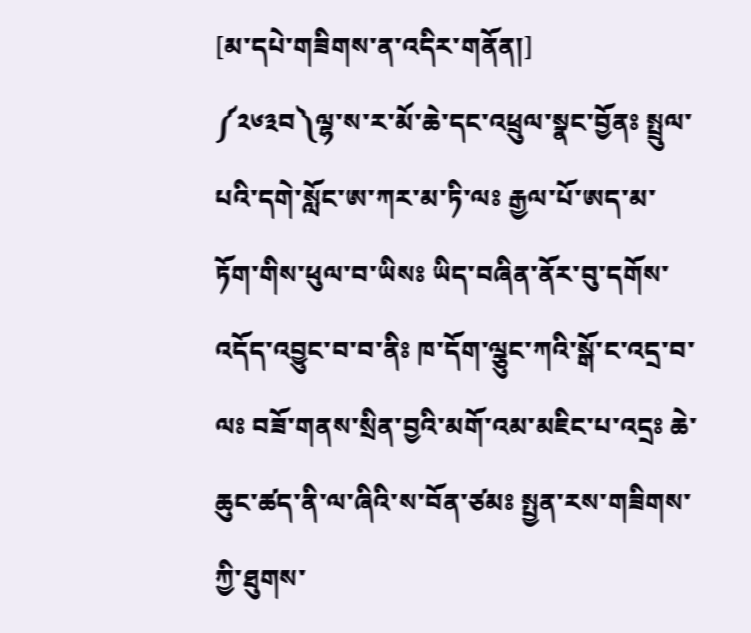[མ་དཔེ་གཟིགས་ན་འདིར་གནོན།]
༼༢༦༣བ༽ལྷ་ས་ར་མོ་ཆེ་དང་འཕྲུལ་སྣང་བྱོནཿ སྤྲུལ་པའི་དགེ་སློང་ཨ་ཀར་མ་ཏི་ལཿ རྒྱལ་པོ་ཨད་མ་ཏོག་གིས་ཕུལ་བ་ཡིསཿ ཡིད་བཞིན་ནོར་བུ་དགོས་འདོད་འབྱུང་བ་བ་ནིཿ ཁ་དོག་ལྕུང་ཀའི་སྒོ་ང་འདྲ་བ་ལཿ བཟོ་གནས་སྲིན་བྱའི་མགོ་འམ་མཇིང་པ་འདྲཿ ཆེ་ཆུང་ཚད་ནི་ལ་ཞིའི་ས་བོན་ཙམཿ སྤྱན་རས་གཟིགས་ཀྱི་ཐུགས་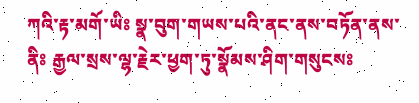ཀའི་རྟ་མགོ་ཡིཿ སྣ་བུག་གཡས་པའི་ནང་ནས་བཏོན་ནས་ནིཿ རྒྱལ་སྲས་ལྷ་རྗེར་ཕྱག་ཏུ་སྣོམས་ཤིག་གསུངསཿ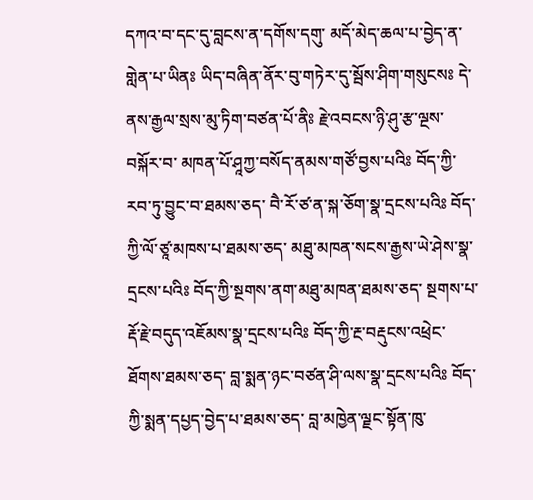དཀའ་བ་དང་དུ་བླངས་ན་དགོས་དགུ་ མདོ་མེད་ཆལ་པ་བྱེད་ན་གླེན་པ་ཡིནཿ ཡིད་བཞིན་ནོར་བུ་གཏེར་དུ་སྦོས་ཤིག་གསུངསཿ དེ་ནས་རྒྱལ་སྲས་མུ་ཏིག་བཙན་པོ་ནིཿ རྗེ་འབངས་ཉི་ཤུ་རྩ་ལྔས་བསྐོར་བ་ མཁན་པོ་ཤཱཀྱ་བསོད་ནམས་གཙོ་བྱས་པའིཿ བོད་ཀྱི་རབ་ཏུ་བྱུང་བ་ཐམས་ཅད་ བཻ་རོ་ཙ་ན་སྐ་ཅོག་སྣ་དྲངས་པའིཿ བོད་ཀྱི་ལོ་ཙཱ་མཁས་པ་ཐམས་ཅད་ མཐུ་མཁན་སངས་རྒྱས་ཡེ་ཤེས་སྣ་དྲངས་པའིཿ བོད་ཀྱི་སྔགས་ནག་མཐུ་མཁན་ཐམས་ཅད་ སྔགས་པ་རྡོ་རྗེ་བདུད་འཇོམས་སྣ་དྲངས་པའིཿ བོད་ཀྱི་རྔ་བརྡུངས་འཕྲེང་ཐོགས་ཐམས་ཅད་ བླ་སྨན་ཉང་བཙན་ཤི་ལས་སྣ་དྲངས་པའིཿ བོད་ཀྱི་སྨན་དཔྱད་བྱེད་པ་ཐམས་ཅད་ བླ་མཁྱེན་ལྗང་སྟོན་ཁུ་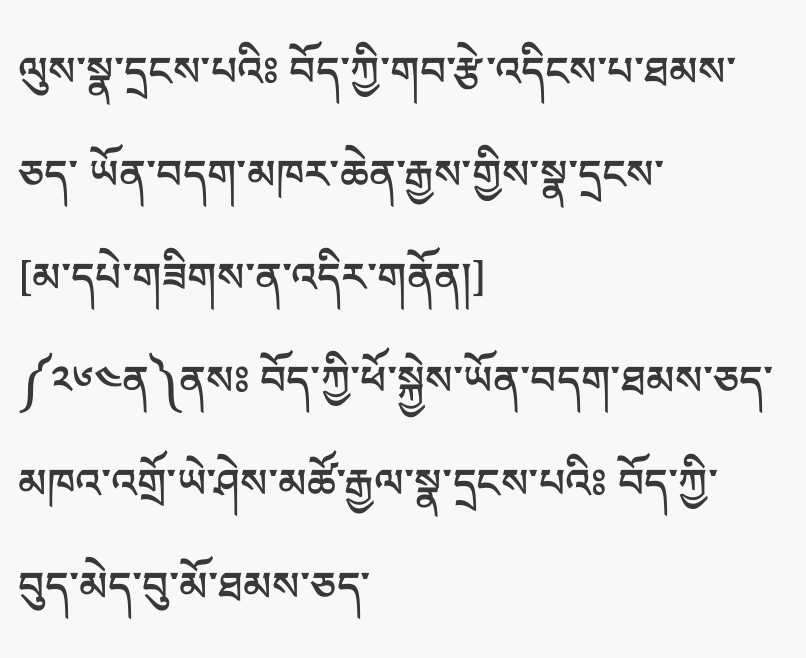ལུས་སྣ་དྲངས་པའིཿ བོད་ཀྱི་གབ་རྩེ་འདིངས་པ་ཐམས་ཅད་ ཡོན་བདག་མཁར་ཆེན་རྒྱས་གྱིས་སྣ་དྲངས་
[མ་དཔེ་གཟིགས་ན་འདིར་གནོན།]
༼༢༦༤ན༽ནསཿ བོད་ཀྱི་ཕོ་སྐྱེས་ཡོན་བདག་ཐམས་ཅད་ མཁའ་འགྲོ་ཡེ་ཤེས་མཚོ་རྒྱལ་སྣ་དྲངས་པའིཿ བོད་ཀྱི་བུད་མེད་བུ་མོ་ཐམས་ཅད་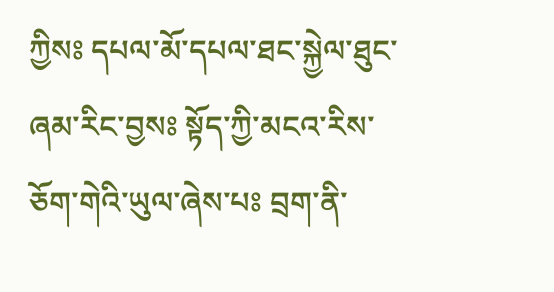ཀྱིསཿ དཔལ་མོ་དཔལ་ཐང་སྐྱེལ་ཐུང་ཞམ་རིང་བྱསཿ སྟོད་ཀྱི་མངའ་རིས་ཅོག་གེའི་ཡུལ་ཞེས་པཿ བྲག་ནི་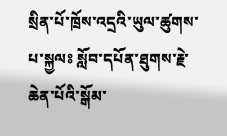སྲིན་པོ་ཁྲོས་འདྲའི་ཡུལ་ཚུགས་པ་སྐྱལཿ སློབ་དཔོན་ཐུགས་རྗེ་ཆེན་པོའི་སྒོམ་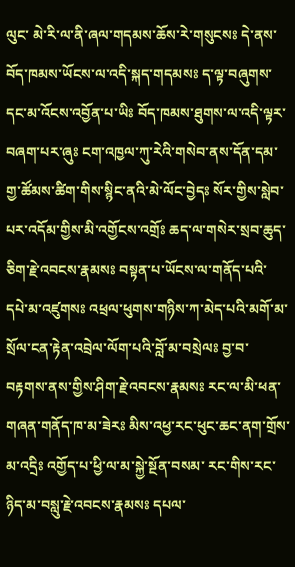ལུང་ མེ་རི་ལ་ནི་ཞལ་གདམས་ཆོས་རེ་གསུངསཿ དེ་ནས་བོད་ཁམས་ཡོངས་ལ་འདི་སྐད་གདམསཿ ད་ལྟ་བཞུགས་དང་མ་འོངས་འབྱོན་པ་ཡིཿ བོད་ཁམས་ཐུགས་ལ་འདི་ལྟར་བཞག་པར་ཞུཿ ངག་འཁྱལ་ཀུ་རེའི་གསེབ་ནས་དོན་དམ་ གྱ་ཚོམས་ཚིག་གིས་སྙིང་ནའི་མེ་ལོང་བྱེདཿ སོར་གྱིས་སླེབ་པར་འདོམ་གྱིས་མི་འགྱོངས་འགྲོཿ ཆད་ལ་གསེར་སྲབ་ཆུད་ཅིག་རྗེ་འབངས་རྣམསཿ བསྟན་པ་ཡོངས་ལ་གནོད་པའི་དཔེ་མ་འཛུགསཿ འཕྲལ་ཕུགས་གཉིས་ཀ་མེད་པའི་མགོ་མ་ སྲོལ་ངན་རྟེན་འབྲེལ་ལོག་པའི་བློ་མ་བསྲེལཿ བྱ་བ་བརྟགས་ནས་གྱིས་ཤིག་རྗེ་འབངས་རྣམསཿ རང་ལ་མི་ཕན་གཞན་གནོད་ཁ་མ་ཟེརཿ མིས་འཕྱ་རང་ཕུང་ཆང་ནག་གྲོས་མ་འདྲིཿ འགྱོད་པ་ཕྱི་ལ་མ་སྐྱེ་སྔོན་བསམ་ རང་གིས་རང་ཉིད་མ་བསླུ་རྗེ་འབངས་རྣམསཿ དཔལ་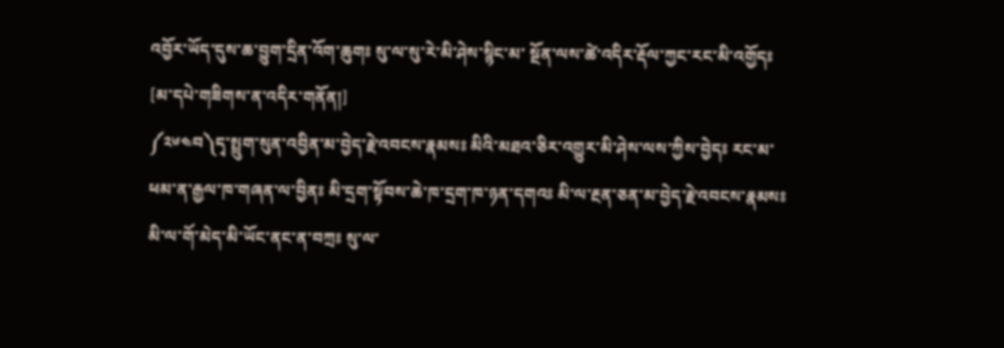འབྱོར་ཡོད་དུས་ཆ་བྱུག་དྲིན་འོག་ཆུགཿ སུ་ལ་སུ་རེ་མི་ཤེས་སྙིང་མ་ སྔོན་ལས་ཚེ་འདིར་རྡོལ་ཀྱང་རང་མི་འགྱོདཿ
[མ་དཔེ་གཟིགས་ན་འདིར་གནོན།]
༼༢༦༤བ༽དྭ་སྤྲུག་སུན་འབྱིན་མ་བྱེད་རྗེ་འབངས་རྣམསཿ མིའི་མཐའ་ཅིར་འགྱུར་མི་ཤེས་ལས་ཀྱིས་བྱེདཿ རང་མ་ཕམ་ན་རྒྱལ་ཁ་གཞན་ལ་བྱིནཿ མི་དྲག་སྟོབས་ཆེ་ཁ་དྲག་ཁ་ཉན་དགའཿ མི་ལ་རྔན་ཅན་མ་བྱེད་རྗེ་འབངས་རྣམསཿ མི་ལ་གོ་མེད་མི་ཡོང་ནང་ན་བཀྲཿ སུ་ལ་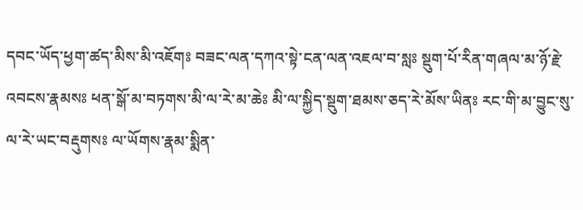དབང་ཡོད་ཕྱག་ཚད་མིས་མི་འཇོགཿ བཟང་ལན་དཀའ་སྟེ་ངན་ལན་འཇལ་བ་སླཿ སྡུག་པོ་རིན་གཞལ་མ་ཉོ་རྗེ་འབངས་རྣམསཿ ཕན་སྒོ་མ་བཏགས་མི་ལ་རེ་མ་ཆེཿ མི་ལ་སྐྱིད་སྡུག་ཐམས་ཅད་རེ་མོས་ཡིནཿ རང་གི་མ་བྱུང་སུ་ལ་རེ་ཡང་བརྡུགསཿ ལ་ཡོགས་རྣམ་སྨིན་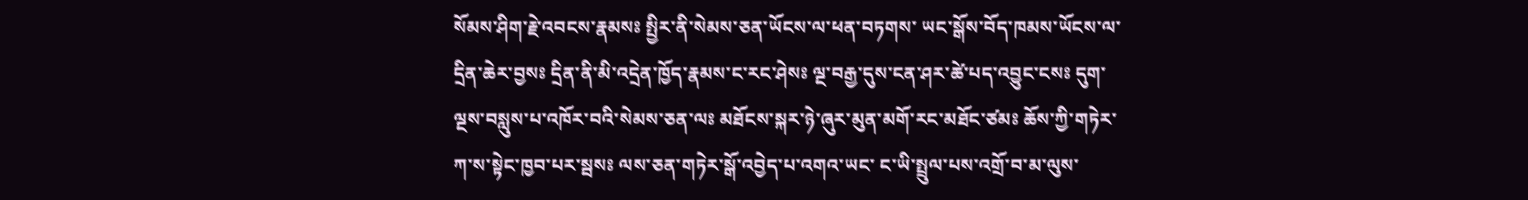སོམས་ཤིག་རྗེ་འབངས་རྣམསཿ སྤྱིར་ནི་སེམས་ཅན་ཡོངས་ལ་ཕན་བཏགས་ ཡང་སྒོས་བོད་ཁམས་ཡོངས་ལ་དྲིན་ཆེར་བྱསཿ དྲིན་ནི་མི་འདྲེན་ཁྱོད་རྣམས་ང་རང་ཤེསཿ ལྔ་བརྒྱ་དུས་ངན་ཤར་ཚེ་པད་འབྱུང་ངསཿ དུག་ལྔས་བསླུས་པ་འཁོར་བའི་སེམས་ཅན་ལཿ མཐོངས་སྐར་ཉེ་ཞུར་མུན་མགོ་རང་མཐོང་ཙམཿ ཆོས་ཀྱི་གཏེར་ཀ་ས་སྟེང་ཁྱབ་པར་སྦསཿ ལས་ཅན་གཏེར་སྒོ་འབྱེད་པ་འགའ་ཡང་ ང་ཡི་སྤྲུལ་པས་འགྲོ་བ་མ་ལུས་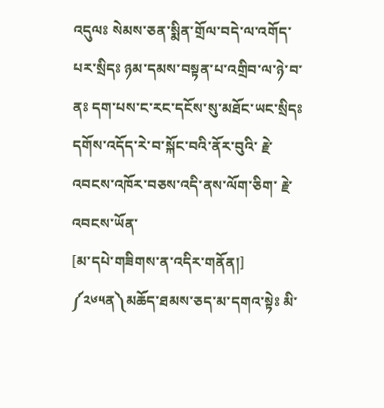འདུལཿ སེམས་ཅན་སྨིན་གྲོལ་བདེ་ལ་འགོད་པར་སྲིདཿ ཉམ་དམས་བསྟན་པ་འགྲིབ་ལ་ཉེ་བ་ནཿ དག་པས་ང་རང་དངོས་སུ་མཐོང་ཡང་སྲིདཿ དགོས་འདོད་རེ་བ་སྐོང་བའི་ནོར་བུའི་ རྗེ་འབངས་འཁོར་བཅས་འདི་ནས་ལོག་ཅིག་ རྗེ་འབངས་ཡོན་
[མ་དཔེ་གཟིགས་ན་འདིར་གནོན།]
༼༢༦༥ན༽མཆོད་ཐམས་ཅད་མ་དགའ་སྟེཿ མི་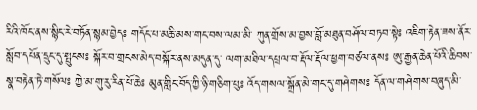རིའི་ཁོང་ནས་སྙིང་རེ་བཏོན་སྙམ་བྱེདཿ གདོང་པ་མཆི་མས་གང་བས་ལམ་མི་ ཀུན་གྲོས་མ་བྱས་བློ་མཐུན་བཤོལ་བཏབ་སྟེཿ འཇིག་རྟེན་ཟས་ནོར་སློབ་དཔོན་དྲུང་དུ་སྤུངསཿ སྐོར་བ་གྲངས་མེད་བསྐོར་ནས་མདུན་དུ་ ལག་མཐིལ་དཔྲལ་བ་རྡོལ་རྡོལ་ཕྱག་བཙལ་ནསཿ ཨུ་རྒྱན་ཆེན་པོའི་ཆིབས་སྣ་བརྟེན་ཏེ་གསོལཿ ཀྱེ་མ་གུ་རུ་རིན་པོ་ཆེཿ མུན་གླིང་བོད་ཀྱི་ཉི་གཅིག་པུཿ འོད་གསལ་སྒྲོན་མེ་གང་དུ་གཤེགསཿ དོན་ལ་གཤེགས་བཞུད་མི་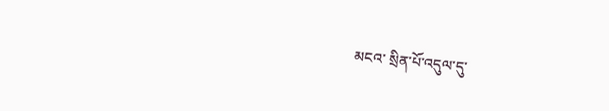མངའ་ སྲིན་པོ་འདུལ་དུ་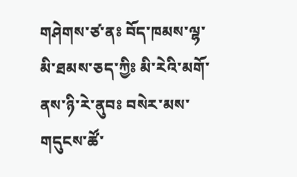གཤེགས་ཙ་ནཿ བོད་ཁམས་ལྷ་མི་ཐམས་ཅད་ཀྱིཿ མི་རེའི་མགོ་ནས་ཉི་རེ་ནུབཿ བསེར་མས་གདུངས་ཚོ་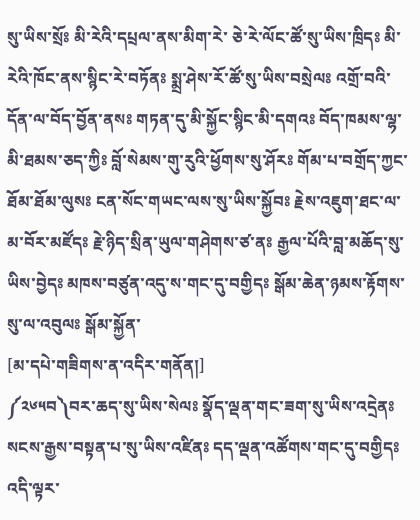སུ་ཡིས་སྲོཿ མི་རེའི་དཔྲལ་ནས་མིག་རེ་ ཅེ་རེ་ལོང་ཚོ་སུ་ཡིས་ཁྲིདཿ མི་རེའི་ཁོང་ནས་སྙིང་རེ་བཏོནཿ སྨྲ་ཤེས་རོ་ཚོ་སུ་ཡིས་བསྲེལཿ འགྲོ་བའི་དོན་ལ་བོད་བྱོན་ནསཿ གཏན་དུ་མི་སྐྱོང་སྙིང་མི་དགའཿ བོད་ཁམས་ལྷ་མི་ཐམས་ཅད་ཀྱིཿ བློ་སེམས་གུ་རུའི་ཕྱོགས་སུ་ཤོརཿ གོམ་པ་བགྲོད་ཀྱང་ཐོམ་ཐོམ་ལུསཿ ངན་སོང་གཡང་ལས་སུ་ཡིས་སྐྱོབཿ རྗེས་འཇུག་ཐང་ལ་མ་བོར་མཛོདཿ རྗེ་ཉིད་སྲིན་ཡུལ་གཤེགས་ཙ་ནཿ རྒྱལ་པོའི་བླ་མཆོད་སུ་ཡིས་བྱེདཿ མཁས་བཙུན་འདུ་ས་གང་དུ་བགྱིདཿ སྒོམ་ཆེན་ཉམས་རྟོགས་སུ་ལ་འབུལཿ སྒོམ་སྐྱོན་
[མ་དཔེ་གཟིགས་ན་འདིར་གནོན།]
༼༢༦༥བ༽བར་ཆད་སུ་ཡིས་སེལཿ སྣོད་ལྡན་གང་ཟག་སུ་ཡིས་འདྲེནཿ སངས་རྒྱས་བསྟན་པ་སུ་ཡིས་འཛིནཿ དད་ལྡན་འཚོགས་གང་དུ་བགྱིདཿ འདི་ལྟར་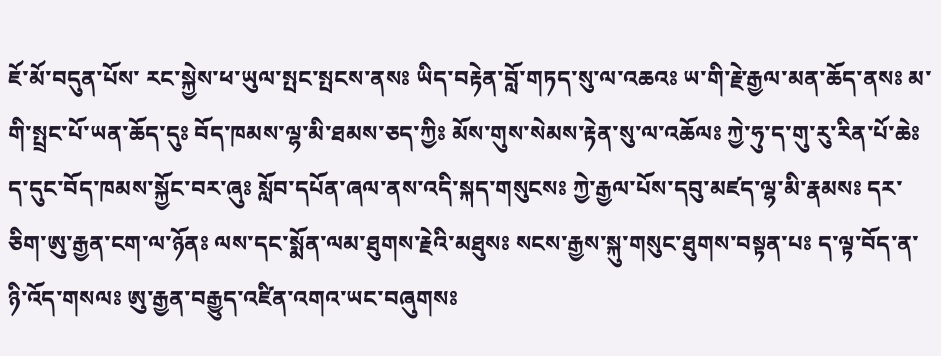ཇོ་མོ་བདུན་པོས་ རང་སྐྱེས་ཕ་ཡུལ་སྤང་སྤངས་ནསཿ ཡིད་བརྟེན་བློ་གཏད་སུ་ལ་འཆའཿ ཡ་གི་རྗེ་རྒྱལ་མན་ཆོད་ནསཿ མ་གི་སྤྲང་པོ་ཡན་ཆོད་དུཿ བོད་ཁམས་ལྷ་མི་ཐམས་ཅད་ཀྱིཿ མོས་གུས་སེམས་རྟེན་སུ་ལ་འཆོལཿ ཀྱེ་ཧུ་ད་གུ་རུ་རིན་པོ་ཆེཿ ད་དུང་བོད་ཁམས་སྐྱོང་བར་ཞུཿ སློབ་དཔོན་ཞལ་ནས་འདི་སྐད་གསུངསཿ ཀྱེ་རྒྱལ་པོས་དབུ་མཛད་ལྷ་མི་རྣམསཿ དར་ཅིག་ཨུ་རྒྱན་ངག་ལ་ཉོནཿ ལས་དང་སྨོན་ལམ་ཐུགས་རྗེའི་མཐུསཿ སངས་རྒྱས་སྐུ་གསུང་ཐུགས་བསྟན་པཿ ད་ལྟ་བོད་ན་ཉི་འོད་གསལཿ ཨུ་རྒྱན་བརྒྱུད་འཛིན་འགའ་ཡང་བཞུགསཿ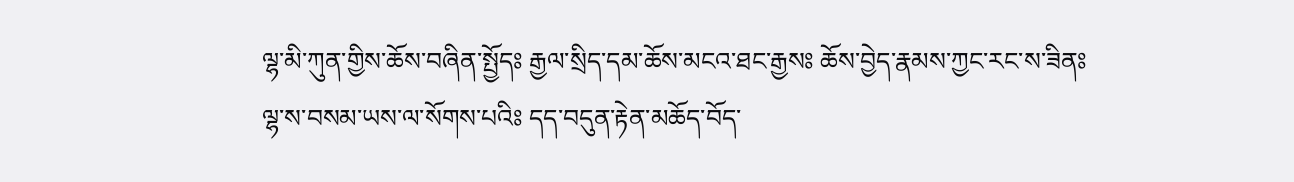ལྷ་མི་ཀུན་གྱིས་ཆོས་བཞིན་སྤྱོདཿ རྒྱལ་སྲིད་དམ་ཆོས་མངའ་ཐང་རྒྱསཿ ཆོས་བྱེད་རྣམས་ཀྱང་རང་ས་ཟིནཿ ལྷ་ས་བསམ་ཡས་ལ་སོགས་པའིཿ དད་བདུན་རྟེན་མཆོད་བོད་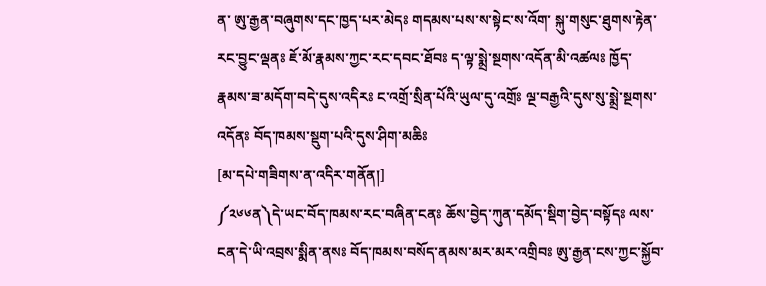ན་ ཨུ་རྒྱན་བཞུགས་དང་ཁྱད་པར་མེདཿ གདམས་པས་ས་སྟེང་ས་འོག་ སྐུ་གསུང་ཐུགས་རྟེན་རང་བྱུང་ལྡནཿ ཇོ་མོ་རྣམས་ཀྱང་རང་དབང་ཐོབཿ ད་ལྟ་སྨྲེ་སྔགས་འདོན་མི་འཚལཿ ཁྱོད་རྣམས་ཟ་མདོག་བདེ་དུས་འདིརཿ ང་འགྲོ་སྲིན་པོའི་ཡུལ་དུ་འགྲོཿ ལྔ་བརྒྱའི་དུས་སུ་སྨྲེ་སྔགས་འདོནཿ བོད་ཁམས་སྡུག་པའི་དུས་ཤིག་མཆིཿ
[མ་དཔེ་གཟིགས་ན་འདིར་གནོན།]
༼༢༦༦ན༽དེ་ཡང་བོད་ཁམས་རང་བཞིན་ངནཿ ཆོས་བྱེད་ཀུན་དམོད་སྡིག་བྱེད་བསྟོདཿ ལས་ངན་དེ་ཡི་འབྲས་སྨིན་ནསཿ བོད་ཁམས་བསོད་ནམས་མར་མར་འགྲིབཿ ཨུ་རྒྱན་ངས་ཀྱང་སྐྱོབ་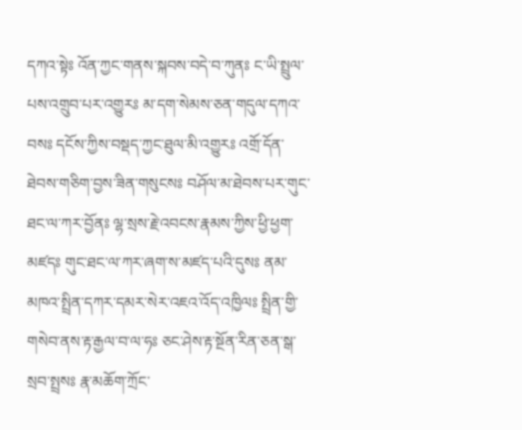དཀའ་སྟེཿ འོན་ཀྱང་གནས་སྐབས་བདེ་བ་ཀུནཿ ང་ཡི་སྤྲུལ་པས་འགྲུབ་པར་འགྱུརཿ མ་དག་སེམས་ཅན་གདུལ་དཀའ་བསཿ དངོས་ཀྱིས་བསྡད་ཀྱང་ཐུལ་མི་འགྱུརཿ འགྲོ་དོན་ཐེབས་གཅིག་བྱས་ཟིན་གསུངསཿ བཤོལ་མ་ཐེབས་པར་གུང་ཐང་ལ་ཀར་བྱོནཿ ལྷ་སྲས་རྗེ་འབངས་རྣམས་ཀྱིས་ཕྱི་ཕྱག་མཛདཿ གུང་ཐང་ལ་ཀར་ཞག་ས་མཛད་པའི་དུསཿ ནམ་མཁའ་སྤྲིན་དཀར་དམར་སེར་འཇའ་འོད་འཁྱིལཿ སྤྲིན་གྱི་གསེབ་ནས་རྟ་རྒྱལ་བ་ལ་ཧཿ ཅང་ཤེས་རྟ་སྔོན་རིན་ཅན་སྒ་སྲབ་སྤྲསཿ རྣ་མཆོག་ཀྲོང་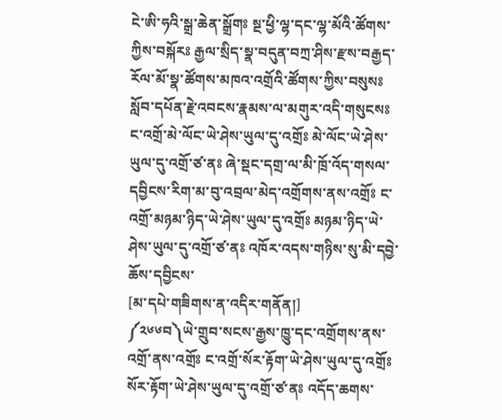ངེ་ཨི་ཧའི་སྒྲ་ཆེན་སྒྲོགཿ སྔ་ཕྱི་ལྷ་དང་ལྷ་མོའི་ཚོགས་ཀྱིས་བསྐོརཿ རྒྱལ་སྲིད་སྣ་བདུན་བཀྲ་ཤིས་རྫས་བརྒྱད་ རོལ་མོ་སྣ་ཚོགས་མཁའ་འགྲོའི་ཚོགས་ཀྱིས་བསུསཿ སློབ་དཔོན་རྗེ་འབངས་རྣམས་ལ་མགུར་འདི་གསུངསཿ ང་འགྲོ་མེ་ལོང་ཡེ་ཤེས་ཡུལ་དུ་འགྲོཿ མེ་ལོང་ཡེ་ཤེས་ཡུལ་དུ་འགྲོ་ཙ་ནཿ ཞེ་སྡང་དགྲ་ལ་མི་ཁྲོ་འོད་གསལ་ དབྱིངས་རིག་མ་བུ་འབྲལ་མེད་འགྲོགས་ནས་འགྲོཿ ང་འགྲོ་མཉམ་ཉིད་ཡེ་ཤེས་ཡུལ་དུ་འགྲོཿ མཉམ་ཉིད་ཡེ་ཤེས་ཡུལ་དུ་འགྲོ་ཙ་ནཿ འཁོར་འདས་གཉིས་སུ་མི་དབྱེ་ཆོས་དབྱིངས་
[མ་དཔེ་གཟིགས་ན་འདིར་གནོན།]
༼༢༦༦བ༽ཡེ་གྲུབ་སངས་རྒྱས་ཁྱུ་དང་འགྲོགས་ནས་འགྲོ་ནས་འགྲོཿ ང་འགྲོ་སོར་རྟོག་ཡེ་ཤེས་ཡུལ་དུ་འགྲོཿ སོར་རྟོག་ཡེ་ཤེས་ཡུལ་དུ་འགྲོ་ཙ་ནཿ འདོད་ཆགས་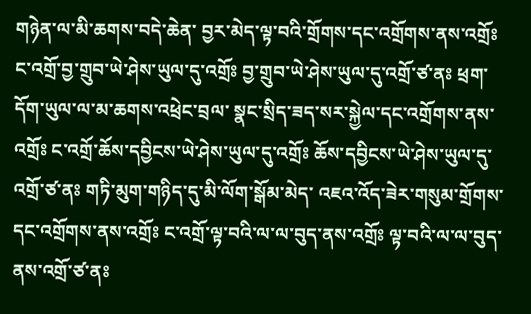གཉེན་ལ་མི་ཆགས་བདེ་ཆེན་ བྱར་མེད་ལྟ་བའི་གྲོགས་དང་འགྲོགས་ནས་འགྲོཿ ང་འགྲོ་བྱ་གྲུབ་ཡེ་ཤེས་ཡུལ་དུ་འགྲོཿ བྱ་གྲུབ་ཡེ་ཤེས་ཡུལ་དུ་འགྲོ་ཙ་ནཿ ཕྲག་དོག་ཡུལ་ལ་མ་ཆགས་འཕྲེང་བྲལ་ སྣང་སྲིད་ཟད་སར་སྐྱེལ་དང་འགྲོགས་ནས་འགྲོཿ ང་འགྲོ་ཆོས་དབྱིངས་ཡེ་ཤེས་ཡུལ་དུ་འགྲོཿ ཆོས་དབྱིངས་ཡེ་ཤེས་ཡུལ་དུ་འགྲོ་ཙ་ནཿ གཏི་མུག་གཉིད་དུ་མི་ལོག་སྒོམ་མེད་ འཇའ་འོད་ཟེར་གསུམ་གྲོགས་དང་འགྲོགས་ནས་འགྲོཿ ང་འགྲོ་ལྟ་བའི་ལ་ལ་བུད་ནས་འགྲོཿ ལྟ་བའི་ལ་ལ་བུད་ནས་འགྲོ་ཙ་ནཿ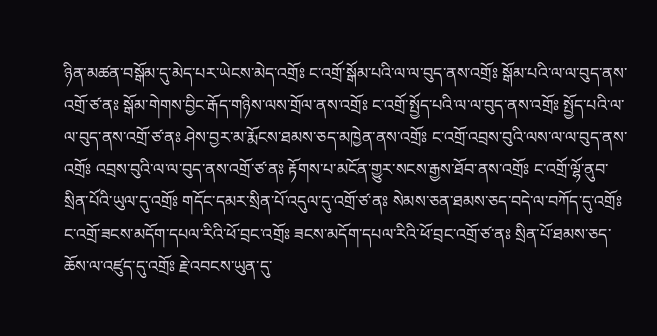ཉིན་མཚན་བསྒོམ་དུ་མེད་པར་ཡེངས་མེད་འགྲོཿ ང་འགྲོ་སྒོམ་པའི་ལ་ལ་བུད་ནས་འགྲོཿ སྒོམ་པའི་ལ་ལ་བུད་ནས་འགྲོ་ཙ་ནཿ སྒོམ་གེགས་བྱིང་རྒོད་གཉིས་ལས་གྲོལ་ནས་འགྲོཿ ང་འགྲོ་སྤྱོད་པའི་ལ་ལ་བུད་ནས་འགྲོཿ སྤྱོད་པའི་ལ་ལ་བུད་ནས་འགྲོ་ཙ་ནཿ ཤེས་བྱར་མ་རྨོངས་ཐམས་ཅད་མཁྱེན་ནས་འགྲོཿ ང་འགྲོ་འབྲས་བུའི་ལས་ལ་ལ་བུད་ནས་འགྲོཿ འབྲས་བུའི་ལ་ལ་བུད་ནས་འགྲོ་ཙ་ནཿ རྟོགས་པ་མངོན་གྱུར་སངས་རྒྱས་ཐོབ་ནས་འགྲོཿ ང་འགྲོ་ལྷོ་ནུབ་སྲིན་པོའི་ཡུལ་དུ་འགྲོཿ གདོང་དམར་སྲིན་པོ་འདུལ་དུ་འགྲོ་ཙ་ནཿ སེམས་ཅན་ཐམས་ཅད་བདེ་ལ་བཀོད་དུ་འགྲོཿ ང་འགྲོ་ཟངས་མདོག་དཔལ་རིའི་ཕོ་བྲང་འགྲོཿ ཟངས་མདོག་དཔལ་རིའི་ཕོ་བྲང་འགྲོ་ཙ་ནཿ སྲིན་པོ་ཐམས་ཅད་ཆོས་ལ་འཛུད་དུ་འགྲོཿ རྗེ་འབངས་ཡུན་དུ་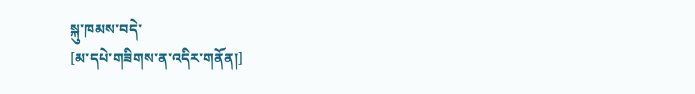སྐུ་ཁམས་བདེ་
[མ་དཔེ་གཟིགས་ན་འདིར་གནོན།]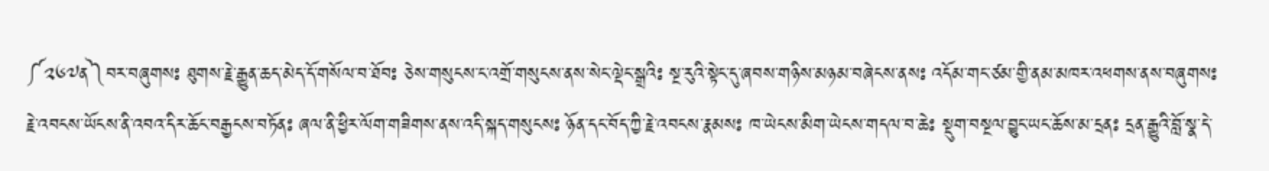༼༢༦༧ན༽བར་བཞུགསཿ ཐུགས་རྗེ་རྒྱུན་ཆད་མེད་དོ་གསོལ་བ་ཐོབཿ ཅེས་གསུངས་ང་འགྲོ་གསུངས་ནས་སེང་ལྡེང་སྒྲའིཿ སྔ་རུའི་སྟེང་དུ་ཞབས་གཉིས་མཉམ་བཞེངས་ནསཿ འདོམ་གང་ཙམ་གྱི་ནམ་མཁར་འཕགས་ནས་བཞུགསཿ རྗེ་འབངས་ཡོངས་ནི་འབའ་དིར་ཆོང་བརྒྱངས་བཏོནཿ ཞལ་ནི་ཕྱིར་ལོག་གཟིགས་ནས་འདི་སྐད་གསུངསཿ ཉོན་དང་བོད་ཀྱི་རྗེ་འབངས་རྣམསཿ ཁ་ཡེངས་མིག་ཡེངས་གདལ་བ་ཆེཿ སྡུག་བསྔལ་བྱུང་ཡང་ཆོས་མ་དྲནཿ དྲན་རྒྱུའི་བློ་སྣ་དེ་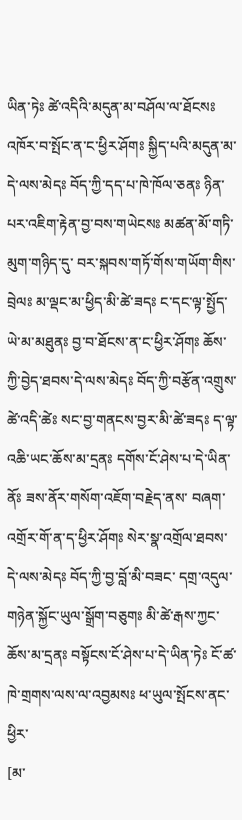ཡིན་ཏེཿ ཚེ་འདིའི་མདུན་མ་བཤོལ་ལ་ཐོངསཿ འཁོར་བ་སྤོང་ན་ང་ཕྱིར་ཤོགཿ སྐྱིད་པའི་མདུན་མ་དེ་ལས་མེདཿ བོད་ཀྱི་དད་པ་ཁེ་ཁོལ་ཅནཿ ཉིན་པར་འཇིག་རྟེན་བྱ་བས་གཡེངསཿ མཚན་མོ་གཏི་མུག་གཉིད་དུ་ བར་སྐབས་གཏོ་གོས་གཡོག་གིས་བྲེལཿ མ་ལྡང་མ་ཕྱིད་མི་ཚེ་ཟདཿ ང་དང་ལྟ་སྤྱོད་ཡེ་མ་མཐུནཿ བྱ་བ་ཐོངས་ན་ང་ཕྱིར་ཤོགཿ ཆོས་ཀྱི་བྱེད་ཐབས་དེ་ལས་མེདཿ བོད་ཀྱི་བརྩོན་འགྲུས་ཚེ་འདི་ཚེཿ སང་བྱ་གནངས་བྱར་མི་ཚེ་ཟདཿ ད་ལྟ་འཆི་ཡང་ཆོས་མ་དྲནཿ དགོས་ངོ་ཤེས་པ་དེ་ཡིན་ནོཿ ཟས་ནོར་གསོག་འཇོག་བརྗེད་ནས་ བཞག་འགྲོར་གོ་ན་ད་ཕྱིར་ཤོགཿ སེར་སྣ་འགྲོལ་ཐབས་དེ་ལས་མེདཿ བོད་ཀྱི་བྱ་བློ་མི་བཟང་ དགྲ་འདུལ་གཉེན་སྐྱོང་ཡུལ་སྒྲོག་བཅུགཿ མི་ཚེ་རྒས་ཀྱང་ཆོས་མ་དྲནཿ བསྟོངས་ངོ་ཤེས་པ་དེ་ཡིན་ཏེཿ ངོ་ཚ་ཁེ་གྲགས་ལས་ལ་འབྱམསཿ ཕ་ཡུལ་སྤོངས་ནང་ཕྱིར་
[མ་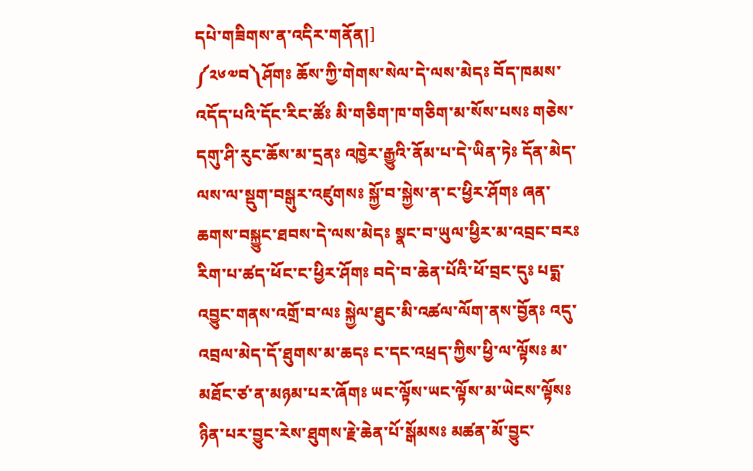དཔེ་གཟིགས་ན་འདིར་གནོན།]
༼༢༦༧བ༽ཤོགཿ ཆོས་ཀྱི་གེགས་སེལ་དེ་ལས་མེདཿ བོད་ཁམས་འདོད་པའི་དོང་རིང་ཚོཿ མི་གཅིག་ཁ་གཅིག་མ་སོས་པསཿ གཅེས་དགུ་ཤི་རུང་ཆོས་མ་དྲནཿ འཁྱེར་རྒྱུའི་ནོམ་པ་དེ་ཡིན་ཏེཿ དོན་མེད་ལས་ལ་སྡུག་བསྒུར་འཛུགསཿ སྐྱོ་བ་སྐྱེས་ན་ང་ཕྱིར་ཤོགཿ ཞན་ཆགས་བསྐྱུང་ཐབས་དེ་ལས་མེདཿ སྣང་བ་ཡུལ་ཕྱིར་མ་འབྲང་བརཿ རིག་པ་ཚད་ཕོང་ང་ཕྱིར་ཤོགཿ བདེ་བ་ཆེན་པོའི་ཕོ་བྲང་དུཿ པདྨ་འབྱུང་གནས་འགྲོ་བ་ལཿ སྐྱེལ་ཐུང་མི་འཚལ་ལོག་ནས་བྱོནཿ འདུ་འབྲལ་མེད་དོ་ཐུགས་མ་ཆདཿ ང་དང་འཕྲད་ཀྱིས་ཕྱི་ལ་ལྟོསཿ མ་མཐོང་ཙ་ན་མཉམ་པར་ཞོགཿ ཡང་ལྟོས་ཡང་ལྟོས་མ་ཡེངས་ལྟོསཿ ཉིན་པར་བྱུང་རེས་ཐུགས་རྗེ་ཆེན་པོ་སྒོམསཿ མཚན་མོ་བྱུང་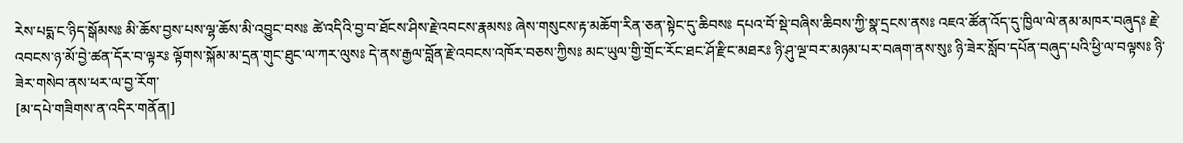རེས་པདྨ་ང་ཉིད་སྒོམསཿ མི་ཆོས་བྱས་པས་ལྷ་ཆོས་མི་འབྱུང་བསཿ ཚེ་འདིའི་བྱ་བ་ཐོངས་ཤིས་རྗེ་འབངས་རྣམསཿ ཞེས་གསུངས་རྟ་མཆོག་རིན་ཅན་སྟེང་དུ་ཆིབསཿ དཔའ་བོ་སྡེ་བཞིས་ཆིབས་ཀྱི་སྣ་དྲངས་ནསཿ འཇའ་ཚོན་འོད་དུ་ཁྱིལ་ལེ་ནམ་མཁར་བཞུདཿ རྗེ་འབངས་ཉ་མོ་བྱེ་ཚན་དོར་བ་ལྟརཿ ལྟོགས་སྐོམ་མ་དྲན་གུང་ཐུང་ལ་ཀར་ལུསཿ དེ་ནས་རྒྱལ་བློན་རྗེ་འབངས་འཁོར་བཅས་ཀྱིསཿ མང་ཡུལ་གྱི་གྲོང་རོང་ཐང་ཤོ་རྫིང་མཐརཿ ཉི་ཤུ་ལྔ་བར་མཉམ་པར་བཞག་ནས་སུཿ ཉི་ཟེར་སློབ་དཔོན་བཞུད་པའི་ཕྱི་ལ་བལྟསཿ ཉི་ཟེར་གསེབ་ནས་ཕར་ལ་བྱ་རོག་
[མ་དཔེ་གཟིགས་ན་འདིར་གནོན།]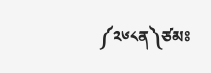༼༢༦༨ན༽ཙམཿ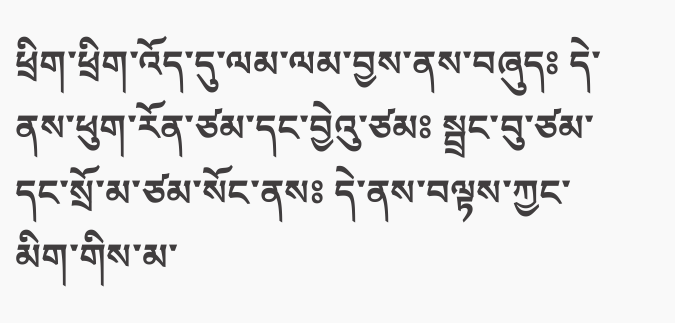ཕྲིག་ཕྲིག་འོད་དུ་ལམ་ལམ་བྱས་ནས་བཞུདཿ དེ་ནས་ཕུག་རོན་ཙམ་དང་བྱེའུ་ཙམཿ སྦྲང་བུ་ཙམ་དང་སྲོ་མ་ཙམ་སོང་ནསཿ དེ་ནས་བལྟས་ཀྱང་མིག་གིས་མ་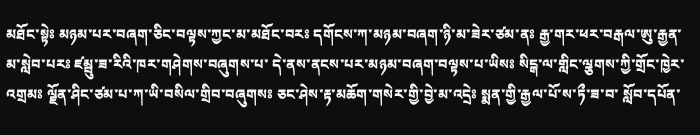མཐོང་སྟེཿ མཉམ་པར་བཞག་ཅིང་བལྟས་ཀྱང་མ་མཐོང་བརཿ དགོངས་ཀ་མཉམ་བཞག་ཉི་མ་ཟེར་ཙམ་ནཿ རྒྱ་གར་ཕར་བརྒལ་ཨུ་རྒྱན་མ་སླེབ་པརཿ ཛམྦུ་ཟ་རིའི་ཁར་གཤེགས་བཞུགས་པ་ དེ་ནས་ནངས་པར་མཉམ་བཞག་བལྟས་པ་ཡིསཿ སིངྒ་ལ་གླིང་ལྕགས་ཀྱི་གྲོང་ཁྱེར་འགྲམཿ ལྗོན་ཤིང་ཙམ་པ་ཀ་ཡི་བསིལ་གྲིབ་བཞུགསཿ ཅང་ཤེས་རྟ་མཆོག་གསེར་གྱི་བྱེ་མ་འདྲེཿ སྨན་གྱི་རྒྱལ་པོ་ས་ཏྀ་ཟ་བ་ སློབ་དཔོན་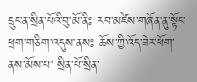དྲུང་ན་སྲིན་པོའི་བུ་མོ་ནིཿ རབ་མཛེས་གཞོན་ནུ་སྟོང་ཕྲག་གཅིག་འདུས་ནསཿ ཆོས་ཀྱི་འོད་ཟེར་ཕོག་ནས་མོས་པ་ སྲིན་པོ་སྲིན་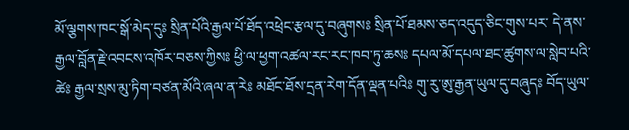མོ་ལྕགས་ཁང་སྒོ་མེད་དུཿ སྲིན་པོའི་རྒྱལ་པོ་ཐོད་འཕྲེང་རྩལ་དུ་བཞུགསཿ སྲིན་པོ་ཐམས་ཅད་འདུད་ཅིང་གུས་པར་ དེ་ནས་རྒྱལ་བློན་རྗེ་འབངས་འཁོར་བཅས་ཀྱིསཿ ཕྱི་ལ་ཕྱག་འཚལ་རང་རང་ཁབ་ཏུ་ཆསཿ དཔལ་མོ་དཔལ་ཐང་ཚུགས་ལ་སླེབ་པའི་ཚེཿ རྒྱལ་སྲས་མུ་ཏིག་བཙན་མོའི་ཞལ་ན་རེཿ མཐོང་ཐོས་དྲན་རེག་དོན་ལྡན་པའིཿ གུ་རུ་ཨུ་རྒྱན་ཡུལ་དུ་བཞུདཿ བོད་ཡུལ་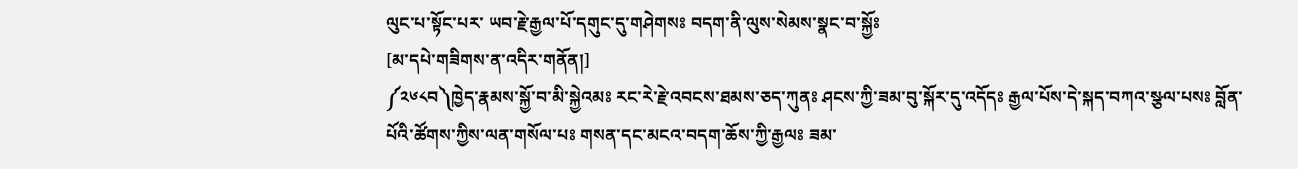ལུང་པ་སྟོང་པར་ ཡབ་རྗེ་རྒྱལ་པོ་དགུང་དུ་གཤེགསཿ བདག་ནི་ལུས་སེམས་སྣང་བ་སྐྱོཿ
[མ་དཔེ་གཟིགས་ན་འདིར་གནོན།]
༼༢༦༨བ༽ཁྱེད་རྣམས་སྐྱོ་བ་མི་སྐྱེའམཿ རང་རེ་རྗེ་འབངས་ཐམས་ཅད་ཀུནཿ ཤངས་ཀྱི་ཟམ་བུ་སྐོར་དུ་འདོདཿ རྒྱལ་པོས་དེ་སྐད་བཀའ་སྩལ་པསཿ བློན་པོའི་ཚོགས་ཀྱིས་ལན་གསོལ་པཿ གསན་དང་མངའ་བདག་ཆོས་ཀྱི་རྒྱལཿ ཟམ་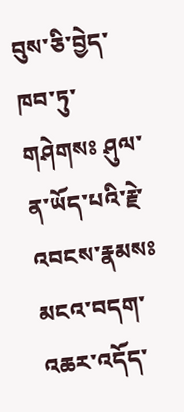བུས་ཅི་བྱེད་ཁབ་ཏུ་གཤེགསཿ ཤུལ་ན་ཡོད་པའི་རྗེ་འབངས་རྣམསཿ མངའ་བདག་འཆར་འདོད་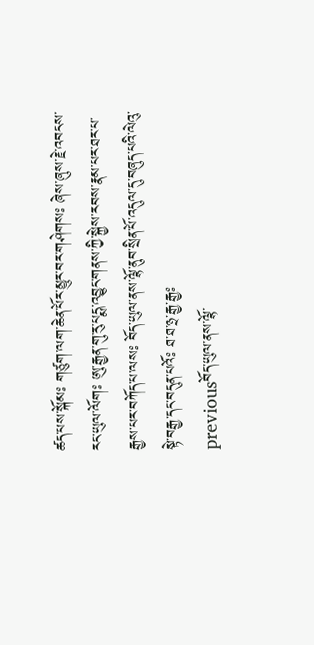ཚད་པས་སྐོམཿ གཙུག་ལག་ཆེན་པོར་མྱུར་བར་གཤེགསཿ ཞེས་ཞུས་རྗེ་འབངས་རང་ཡུལ་ལོགཿ ཨུ་རྒྱན་གུ་རུ་པདྨ་འབྱུང་གནས་ཀྱི་སྐྱེས་རབས་རྣམ་པར་ཐར་པ་རྒྱས་པར་བཀོད་པ་ལསཿ བོད་ཡུལ་ནས་ལྷོ་ནུབ་སྲིན་པོ་འདུལ་དུ་བཞུད་པའི་ལེའུ་སྟེ་བརྒྱ་དང་བདུན་པའོཿ ཐ་ཐ་ཉྲ་རྒྱ་རྒྱཿ
previousབོད་ཡུལ་ནས་ལྷོ་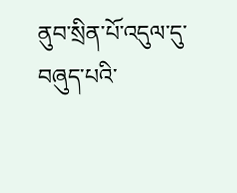ནུབ་སྲིན་པོ་འདུལ་དུ་བཞུད་པའི་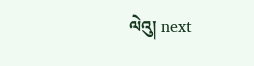ལེའུ། next